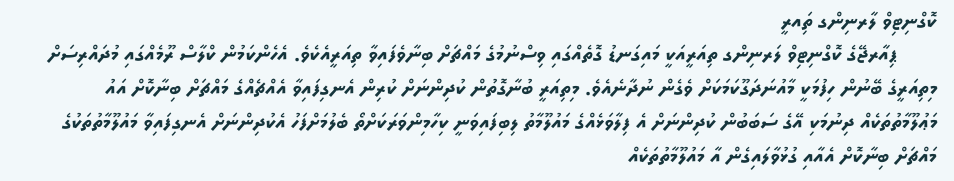ކޮގްނިޓިވް ލާރނިންގ ތިައރީ
       ޕިއާރޖޭގެ ކޮގްނިޓިވް ލަރނިންގ ތިއަރީއަކީ މައިގަނޑު ގޮތެއްގައި ވިސްނުމުގެ މައްޗަށް ބިނާވެފައިވާ ތިއަރީއެކެވެ. އެހެންކަމުން ކްލާސް ރޫމެއްގައި މުދައްރިސަށް މިތިއަރީގެ ބޭނުން ހިފުމަކީ މާއުނަދަގޫކަމަކަށް ވެގެން ނުދާނެއެވެ. މިތިއަރީ ބުނާގޮތުން ކުދިންނަށް ކުރިން އެނގިފައިވާ އެއްޗެއްގެ މައްޗަށް ބިނާކޮށް އައު މަޢުލޫމާތުތަކެއް ދިނުމަކި އޭގެ ސަބަބުން ކުދިންނަށް އެ ފިލާވަޅެއްގެ މައުލޫމާތު ލިބިފައިވަނީ ކިހާމިންވަރަކަށްތޯ ބެލުމަށްފަހު އެކުދިންނަށް އެނގިފައިވާ މައުލޫމާތުތަކުގެ  މައްޗަށް ބިނާކޮށް އެއާއި ގުޅުވާލައިގެން އާ މައުލޫމާތުތަކެއް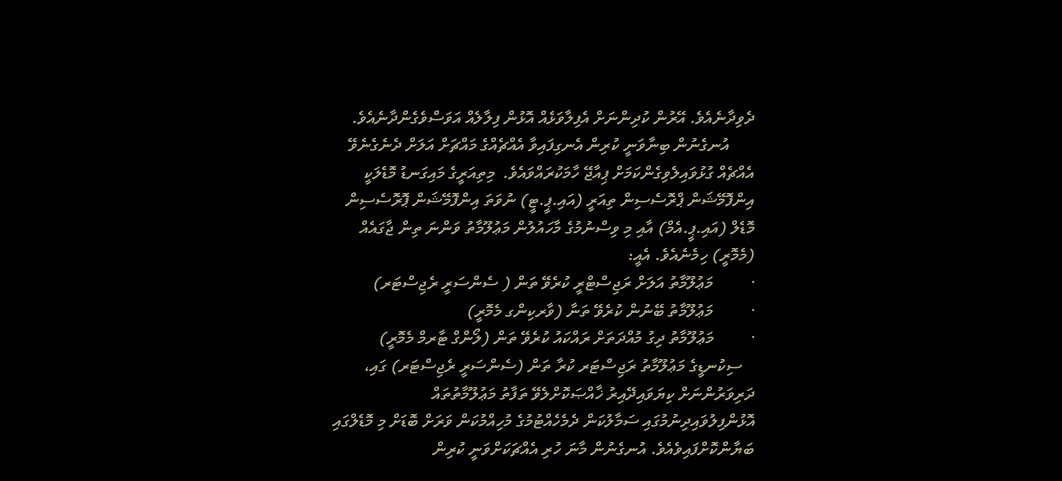ދެވިދާނެއެވެ. އޭރުން ކުދިންނަށް އެފިލާވަޅެއް އޮޅުން ފިލާލެއް އަވަސްވެގެންދާނެއެވެ.
      އުނގެނުން ބިނާވަނީ ކުރިން އެނގިފައިވާ އެއްޗެއްގެ މައްޗަށް އަލަށް ދެނެގެނެވޭ އެއްޗެއް ގުޅުވައިލެވިގެންކަމަށް ޕިއާޖޭ ހާމަކުރައްވައެވެ.  މިތިއަރީގެ މައިގަނޑު މޮޑެލަކީ އިންފޮމޭޝަން ޕްރޮސެސިން ތިއަރީ (އައި.ޕީ.ޓީ) ނުވަތަ އިންފޮމޭޝަން ޕޮރޮސެސިން މޮޑެލް (އައި.ޕީ.އެމް) އާއި މި ވިސްނުމުގެ މާހައުލުން މަޢުލޫމާތު ވަންނަ ތިން ޖާގައެއް (މެމޮރީ) ހިމެނެއެވެ. އެއީ:
·         މަޢުލޫމާތު އަލަށް ރަޖިސްޓްރީ ކުރެވޭ ތަން ( ސެންސަރީ ރެޖިސްޓަރ)
·         މަޢުލޫމާތު ބޭނުން ކުރެވޭ ތަނާ (ވާރކިންގ މެމޮރީ)
·         މަޢުލޫމާތު ދިގު މުއްދަތަށް ރައްކައު ކުރެވޭ ތަން (ލޯންގް ޓާރމް މެމޮރީ)
   ސިކުނޑީގެ މަޢުލޫމާތު ރަޖިސްޓަރ ކުރާ ތަން (ސެންސަރީ ރެޖިސްޓަރ) ގައި، ދަރިވަރުންނަށް ކިޔަވައިދޭއިރު ޚާއްޞަކޮށްލެވޭ ތަފާތު މަޢުލޫމާތުތައް އޮޅުންފިލުވައިދިނުމުގައި ސަމާލުކަން ދެމެހެއްޓުމުގެ މުހިއްމުކަން ވަރަށް ބޮޑަށް މި މޮޑެލްގައި ބަޔާންކޮށްފައިވެއެވެ. އުނގެނުން މާނަ ހުރި އެއްޗަކަށްވަނީ ކުރިން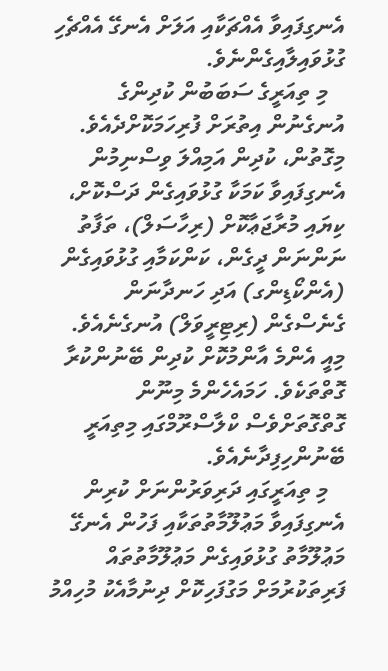އެނގިފައިވާ އެއްޗަކާއި އަލަށް އެނގޭ އެއްޗެހި ގުޅުވައިލާއިގެންނެވެ.
   މި ތިއަރީގެ ސަބަބުން ކުދިންގެ އުނގެނުން އިތުރަށް ފުރިހަމަކޮށްދެއެވެ. މިގޮތުން، ކުދިން އަމިއްލަ ވިސްނިމުން އެނގިފައިވާ ކަމަކާ ގުޅުވައިގެން ދަސްކޮށް، ކިޔައި މުރާޖަޢާކޮށް (ރިހާސަލް)، ތަފާތު ނަންނަން ދީގެން، ކަންކަމާއި ގުޅުވައިގެން (އެންކޯޑިންގ) އަދި ހަނދާނަން ގެނެސްގެން (ރިޓިރީވަލް) އުނގެނެއެވެ. މިއީ އެންމެ އާންމުކޮށް ކުދިން ބޭނުންކުރާ ގޮތްތަކެވެ. ހަމައެހެންމެ މިނޫން ގޮތްގޮތަށްވެސް ކްލާސްރޫމްގައި މިތިއަރީ ބޭނުންހިފިދާނެއެވެ.
   މި ތިއަރީގައި ދަރިވަރުންނަށް ކުރިން އެނގިފައިވާ މަޢުލޫމާތުތަކާއި ފަހުން އެނގޭ މަޢުލޫމާތު ގުޅުވައިގެން މަޢުލޫމާތުތައް  ފަރިތަކުރުމަށް މަގުފަހިކޮށް ދިނުމާއެކު މުހިއްމު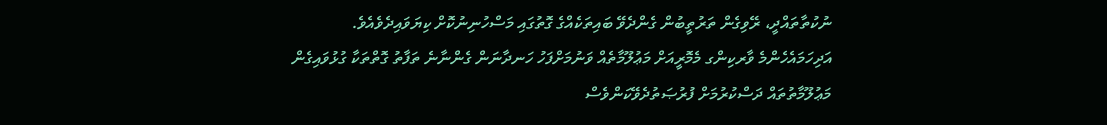ނުކުތާތައްދީ، ރޭވިގެން ތަރުތީބުން ގެންދެވޭ ބައިތަކެއްގެ ގޮތުގައި މަސްހުނިނުކޮށް ކިޔަވައިދެވެއެވެ. އަދިހަމައެހެންމެ ވާރކިންގ މެމޮރީއަށް މަޢުލޫމާތެއް ވަނުމަށްފަހު ހަނދާނަން ގެންނާނެ ތަފާތު ގޮތްތަކާ ގުޅުވައިގެން މަޢުލޫމާތުތައް ދަސްކުރުމަށް ފުރުޞަތުދެވޭކަންވެސް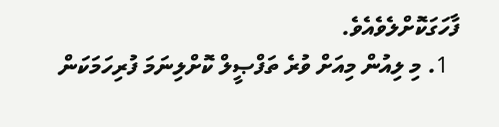ފާހަގަކޮށްލެވެއެވެ.
  1. މި ލިއުން މިއަށް ވުރެ ތަފްޞީލް ކޮށްލިނަމަ ފުރިހަމަކަން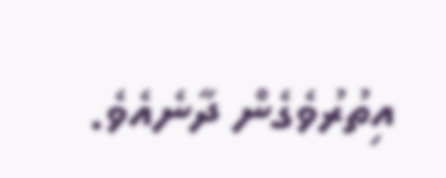އިތުރުވެގެން ދާނެއެވެ.